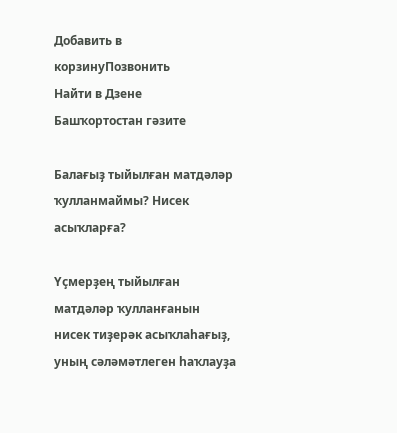Добавить в корзинуПозвонить
Найти в Дзене
Башҡортостан гәзите

Балағыҙ тыйылған матдәләр ҡулланмаймы? Нисек асыҡларға?

Үҫмерҙең тыйылған матдәләр ҡулланғанын нисек тиҙерәк асыҡлаһағыҙ, уның сәләмәтлеген һаҡлауҙа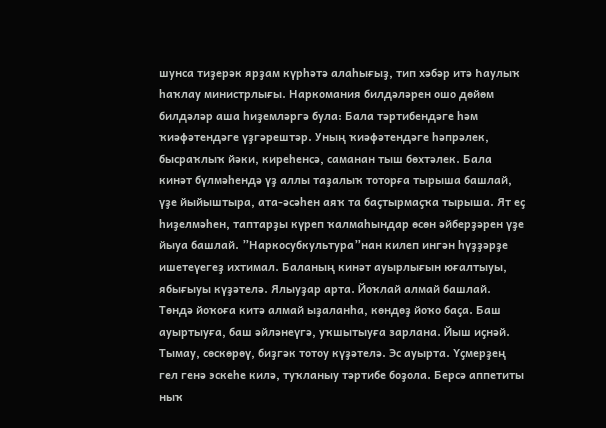шунса тиҙерәк ярҙам күрһәтә алаһығыҙ, тип хәбәр итә Һаулыҡ һаҡлау министрлығы. Наркомания билдәләрен ошо дөйөм билдәләр аша һиҙемләргә була: Бала тәртибендәге һәм ҡиәфәтендәге үҙгәрештәр. Уның ҡиәфәтендәге һәпрәлек, бысраҡлыҡ йәки, киреһенсә, саманан тыш бөхтәлек. Бала кинәт бүлмәһендә үҙ аллы таҙалыҡ тоторға тырыша башлай, үҙе йыйыштыра, ата-әсәһен аяҡ та баҫтырмаҫҡа тырыша. Ят еҫ һиҙелмәһен, таптарҙы күреп ҡалмаһындар өсөн әйберҙәрен үҙе йыуа башлай. ”Наркосубкультура”нан килеп ингән һүҙҙәрҙе ишетеүегеҙ ихтимал. Баланың кинәт ауырлығын юғалтыуы, ябығыуы күҙәтелә. Ялыуҙар арта. Йоҡлай алмай башлай. Төндә йоҡоға китә алмай ыҙаланһа, көндөҙ йоҡо баҫа. Баш ауыртыуға, баш әйләнеүгә, уҡшытыуға зарлана. Йыш иҫнәй. Тымау, сөскөрөү, биҙгәк тотоу күҙәтелә. Эс ауырта. Үҫмерҙең гел генә эскеһе килә, туҡланыу тәртибе боҙола. Берсә аппетиты ныҡ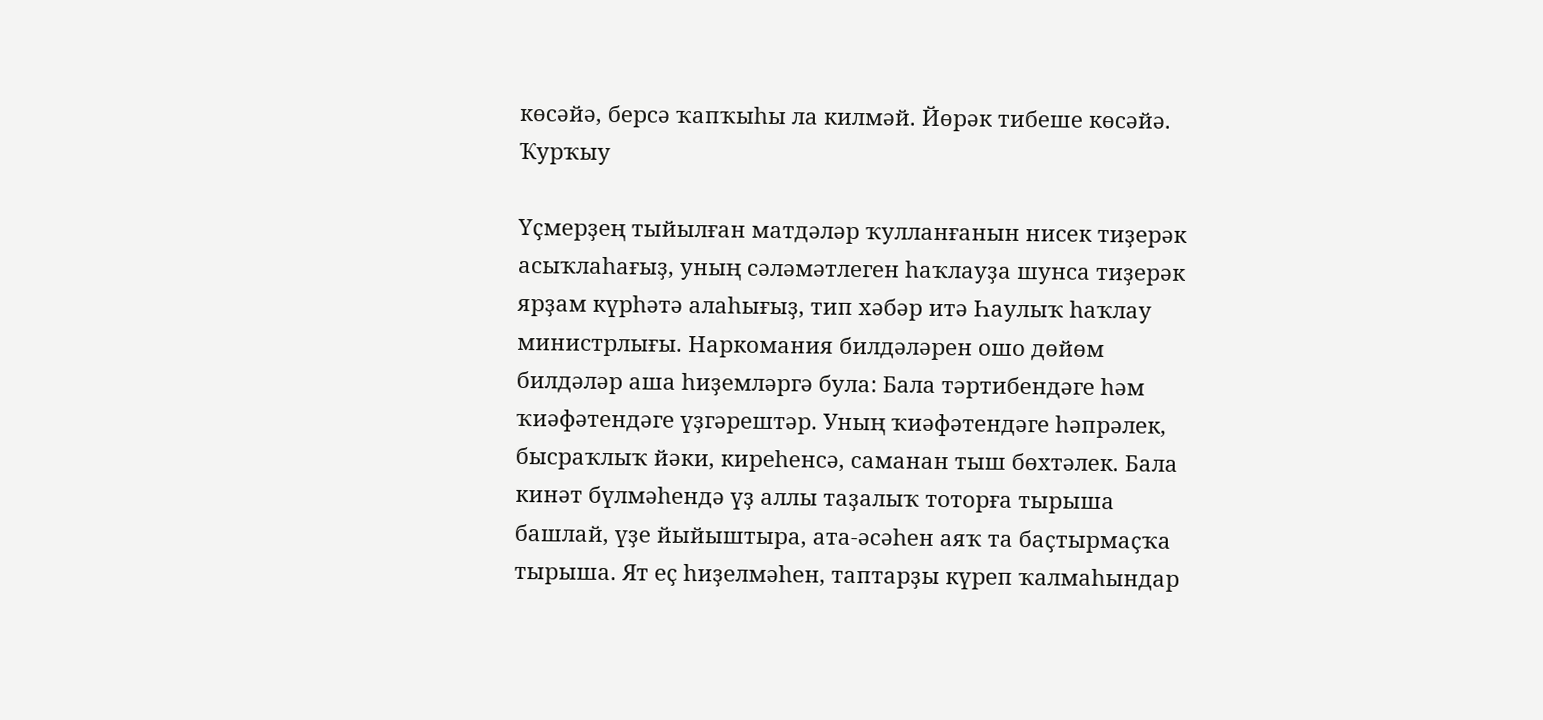көсәйә, берсә ҡапҡыһы ла килмәй. Йөрәк тибеше көсәйә. Ҡурҡыу

Үҫмерҙең тыйылған матдәләр ҡулланғанын нисек тиҙерәк асыҡлаһағыҙ, уның сәләмәтлеген һаҡлауҙа шунса тиҙерәк ярҙам күрһәтә алаһығыҙ, тип хәбәр итә Һаулыҡ һаҡлау министрлығы. Наркомания билдәләрен ошо дөйөм билдәләр аша һиҙемләргә була: Бала тәртибендәге һәм ҡиәфәтендәге үҙгәрештәр. Уның ҡиәфәтендәге һәпрәлек, бысраҡлыҡ йәки, киреһенсә, саманан тыш бөхтәлек. Бала кинәт бүлмәһендә үҙ аллы таҙалыҡ тоторға тырыша башлай, үҙе йыйыштыра, ата-әсәһен аяҡ та баҫтырмаҫҡа тырыша. Ят еҫ һиҙелмәһен, таптарҙы күреп ҡалмаһындар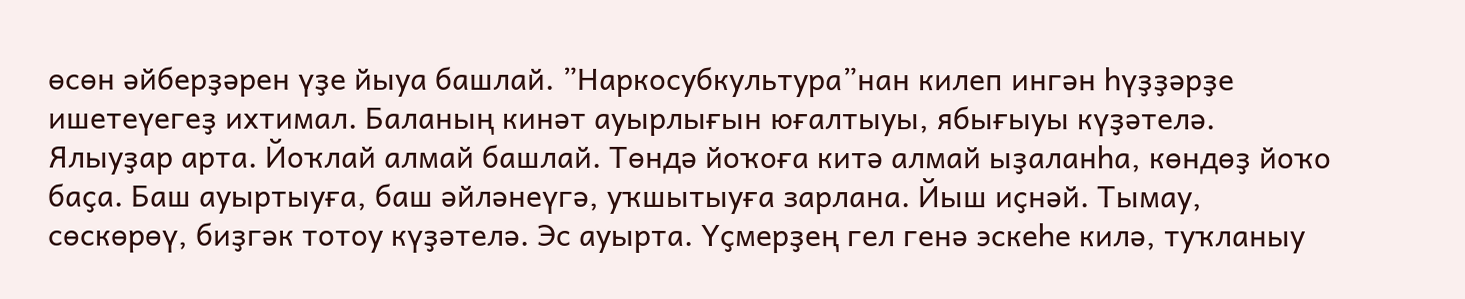өсөн әйберҙәрен үҙе йыуа башлай. ”Наркосубкультура”нан килеп ингән һүҙҙәрҙе ишетеүегеҙ ихтимал. Баланың кинәт ауырлығын юғалтыуы, ябығыуы күҙәтелә. Ялыуҙар арта. Йоҡлай алмай башлай. Төндә йоҡоға китә алмай ыҙаланһа, көндөҙ йоҡо баҫа. Баш ауыртыуға, баш әйләнеүгә, уҡшытыуға зарлана. Йыш иҫнәй. Тымау, сөскөрөү, биҙгәк тотоу күҙәтелә. Эс ауырта. Үҫмерҙең гел генә эскеһе килә, туҡланыу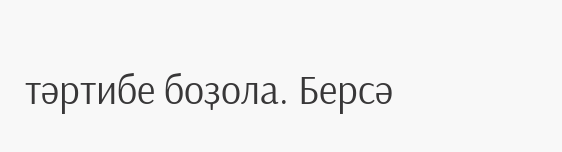тәртибе боҙола. Берсә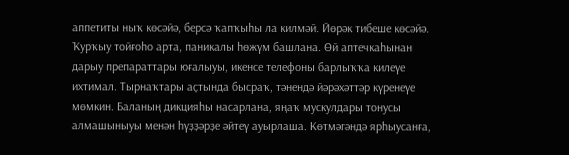аппетиты ныҡ көсәйә, берсә ҡапҡыһы ла килмәй. Йөрәк тибеше көсәйә. Ҡурҡыу тойғоһо арта, паникалы һөжүм башлана. Өй аптечкаһынан дарыу препараттары юғалыуы, икенсе телефоны барлыҡҡа килеүе ихтимал. Тырнаҡтары аҫтында бысраҡ, тәнендә йәрәхәттәр күренеүе мөмкин. Баланың дикцияһы насарлана, яңаҡ мускулдары тонусы алмашыныуы менән һүҙҙәрҙе әйтеү ауырлаша. Көтмәгәндә ярһыусанға,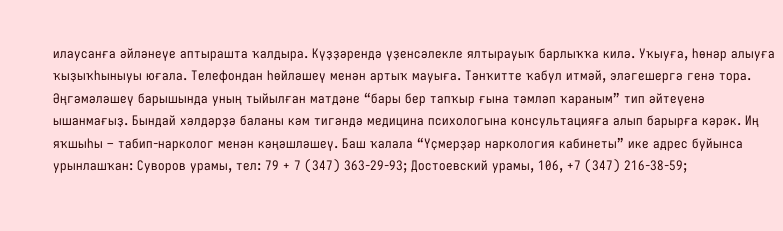илаусанға әйләнеүе аптырашта ҡалдыра. Күҙҙәрендә үҙенсәлекле ялтырауыҡ барлыҡҡа килә. Уҡыуға, һөнәр алыуға ҡыҙыҡһыныуы юғала. Телефондан һөйләшеү менән артыҡ мауыға. Тәнҡитте ҡабул итмәй, эләгешергә генә тора. Әңгәмәләшеү барышында уның тыйылған матдәне “бары бер тапҡыр ғына тәмләп ҡараным” тип әйтеүенә ышанмағыҙ. Бындай хәлдәрҙә баланы кәм тигәндә медицина психологына консультацияға алып барырға кәрәк. Иң яҡшыһы – табип-нарколог менән кәңәшләшеү. Баш ҡалала “Үҫмерҙәр наркология кабинеты” ике адрес буйынса урынлашҡан: Суворов урамы, тел: 79 + 7 (347) 363-29-93; Достоевский урамы, 106, +7 (347) 216-38-59;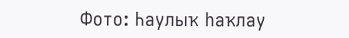Фото: Һаулыҡ һаҡлау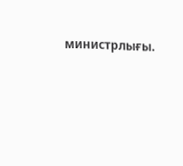министрлығы.